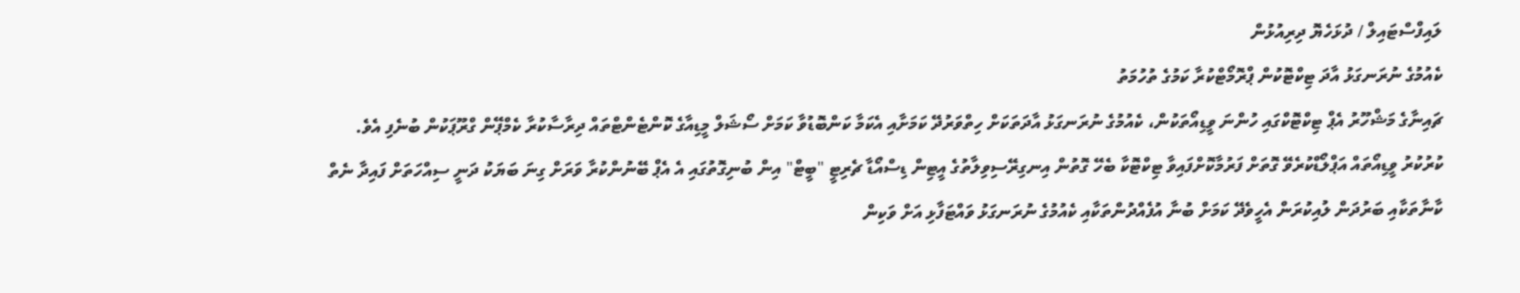ލައިފްސްޓައިލް / ދުޅަހެޔޮ ދިރިއުޅުން
ކެއުމުގެ ނުރަނގަޅު އާދަ ޓިކްޓޮކުން ޕްރޮމޯޓްކުރާ ކަމުގެ ތުހުމަތު
ޗައިނާގެ މަޝްހޫރު އެޕް ޓިކްޓޮކްގައި ހުންނަ ވީޑިއޯތަކުން، ކެއުމުގެ ނުރަނގަޅު އާދަތަކަށް ހިތްވަރުދޭ ކަމަށާއި އެކަމާ ކަންބޮޑުވާ ކަމަށް ސޯޝަލް މީޑިއާގެ ކޮންޓެންޓްތައް ދިރާސާކުރާ ކެމްޕޭން ގްރޫޕަކުން ބުނެފި އެވެ.
ކުރުކުރު ވީޑިއޯތައް އަޕްލޯޑްކުރެވޭ ގޮތަށް ފަރުމާކޮށްފައިވާ ޓިކްޓޮކާ ބެހޭ ގޮތުން އިނގިރޭސިވިލާތުގެ އީޓިން ޑިސްއޯޑާ ޗެރިޓީ "ބީޓް" އިން ބުނިގޮތުގައި އެ އެޕް ބޭނުންކުރާ ވަރަށް ގިނަ ބަޔަކު ދަނީ ސިއްހަތަށް ފައިދާ ނެތް ކާނާތަކާއި ބަރުދަން ލުއިކުރަން އެހީވެދޭ ކަމަށް ބުނާ އުފެއްދުންތަކާއި ކެއުމުގެ ނުރަނގަޅު ވައްޓަފާޅި އަށް ވަކިން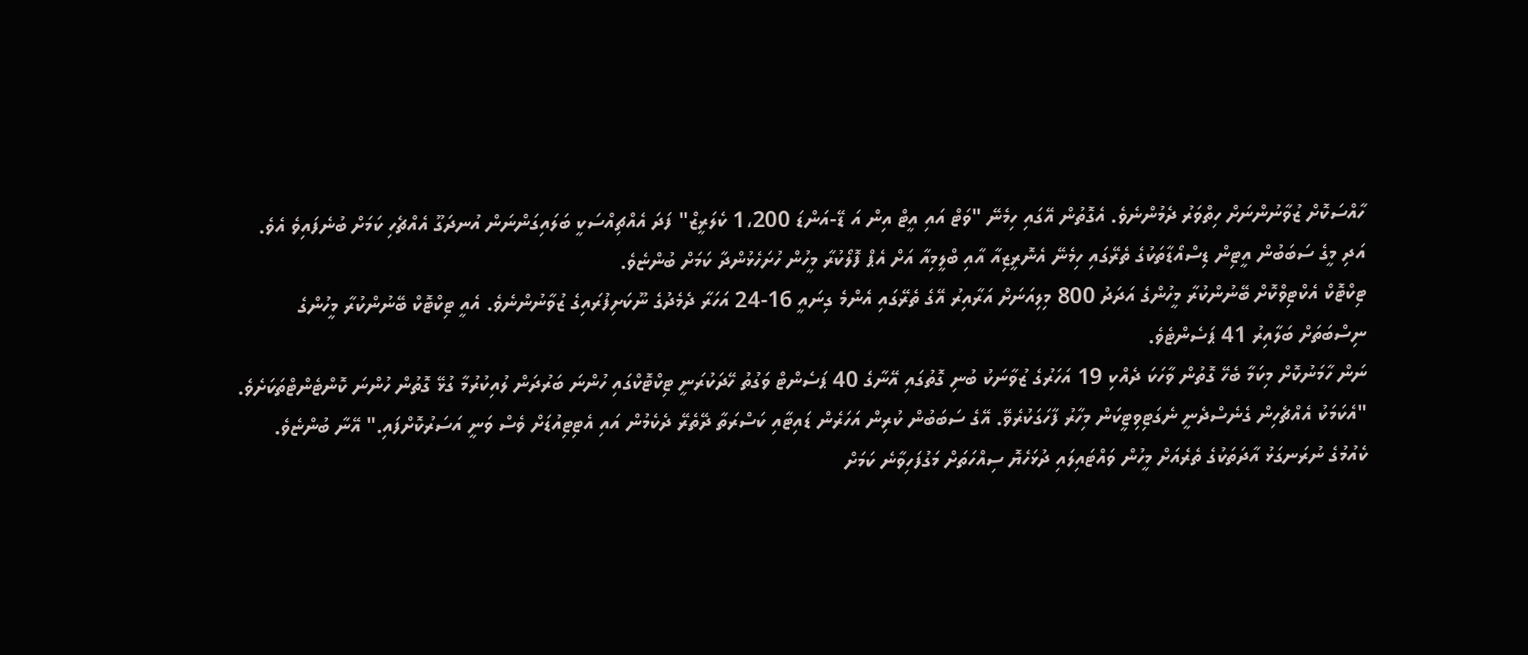ހާއްސަކޮށް ޒުވާނުންނަށް ހިތްވަރު ދެމުންނެވެ. އެގޮތުން އޭގައި ހިމެނޭ "ވަޓް އައި އީޓް އިން އަ ޑޭ-އަންޑަ 1،200 ކެލަރީޒް" ފަދަ އެއްޗިއްސަކީ ބަލައިގަންނަން އުނދަގޫ އެއްޗެހި ކަމަށް ބުނެފައިވެ އެވެ.
އަދި މީގެ ސަބަބުން އީޓިން ޑިސްއޯޑާތަކުގެ ތެރޭގައި ހިމެނޭ އެނޮރީޒިއާ އާއި ބްލީމިއާ އަށް އެޕް ފޮލޯކުރާ މީހުން ހުށަހެޅުންދާ ކަމަށް ބުންޏެވެ.
ޓިކްޓޮކް އެކްޓިވްކޮށް ބޭނުންކުރާ މީހުންގެ އަދަދު 800 މިލިއަނަށް އަރާއިރު އޭގެ ތެރޭގައި އެންމެ ގިނައީ 16-24 އަހަރާ ދެމެދުގެ ނޫކަށިފުރައިގެ ޒުވާނުންނެވެ. އެއީ ޓިކްޓޮކް ބޭނުންކުރާ މީހުންގެ ނިސްބަތަށް ބަލާއިރު 41 ޕަސެންޓެވެ.
ނަން ހާމަނުކޮށް މިކަމާ ބެހޭ ގޮތުން ވާހަކަ ދެއްކި 19 އަހަރުގެ ޒުވާނަކު ބުނި ގޮތުގައި އޭނާގެ 40 ޕަސެންޓް ވަގުތު ހޭދަކުރަނީ ޓިކްޓޮކްގައި ހުންނަ ބަރުދަން ލުއިކުރުމާ ގުޅޭ ގޮތުން ހުންނަ ކޮންޓެންޓްތަކަށެވެ.
"އެކަމަކު އެއްޗެހިން ގެނެސްދެނީ ނެގަޓިވިޓީކަން މިހާރު ފާހަގަކުރެވޭ. އޭގެ ސަބަބުން ކުރިން އަހަރެން ޑައިޓާއި ކަސްރަތާ ދޭތެރޭ ދެކެމުން އައި އެޓިޓިއުޑަށް ވެސް ވަނީ އަސަރުކޮށްފައި." އޭނާ ބުންޏެވެ.
ކެއުމުގެ ނުރަނގަޅު އާދަތަކުގެ ތެރެއަށް މީހުން ވައްޓައިލައި ދުޅަހެޔޮ ސިއްހަތަށް މަގުފަހިވާނެ ކަމަށް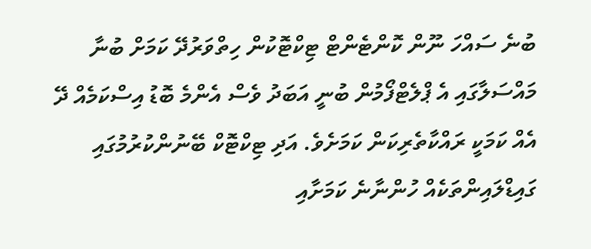ބުނެ ސައްހަ ނޫން ކޮންޓެންޓް ޓިކްޓޮކުން ހިތްވަރުދޭ ކަމަށް ބުނާ މައްސަލާގައި އެ ޕްލެޓްފޯމުން ބުނީ އަބަދު ވެސް އެންމެ ބޮޑު އިސްކަމެއް ދޭ އެއް ކަމަކީ ރައްކާތެރިކަން ކަމަށެވެ. އަދި ޓިކްޓޮކް ބޭނުންކުރުމުގައި ގައިޑްލައިންތަކެއް ހުންނާނެ ކަމަށާއި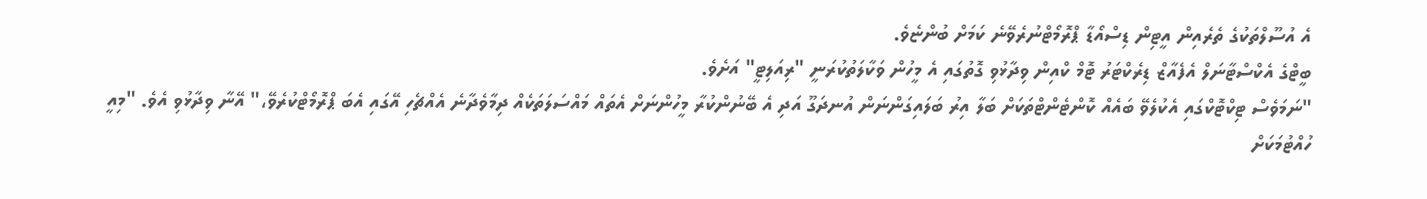އެ އުސޫލްތަކުގެ ތެރެއިން އީޓިން ޑިސްއޯޑާ ޕްރޮމޯޓްނުރެވޭނެ ކަމަށް ބުންޏެވެ.
ބީޓްގެ އެކްސްޓާނަލް އެފެއާޒް ޑިރެކްޓަރު ޓޮމް ކްއިން ވިދާޅުވި ގޮތުގައި އެ މީހުން ވަކާލަތުކުރަނީ "ރިއަލިޓީ" އަށެވެ.
"ނަމަވެސް ޓިކްޓޮކްގައި އެކުލެވޭ ބައެއް ކޮންޓެންޓްތަކަށް ބަލާ އިރު ބަލައިގަންނަން އުނދަގޫ އަދި އެ ބޭނުންކުރާ މީހުންނަށް އެތައް މައްސަލަތަކެއް ދިމާވެދާނެ އެއްޗެހި އޭގައި އެބަ ޕްރޮމޯޓްކުރެވޭ،" އޭނާ ވިދާޅުވި އެވެ. "މިއީ ހުއްޓުމަކަށް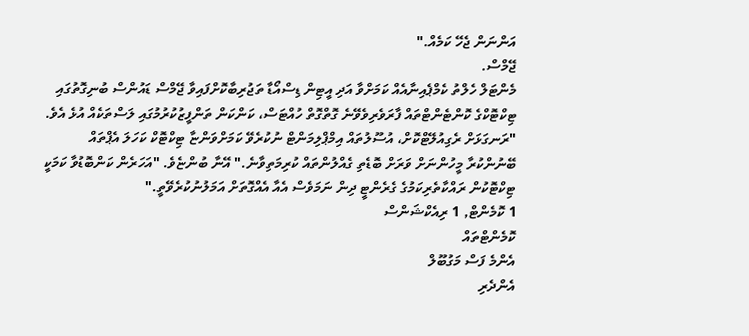އަންނަން ޖެހޭ ކަމެއް."
ޖޭމްސް.
މެންޓަލް ހެލްތު ކެމްޕެއިނާއެއް ކަމަށްވާ އަދި އީޓިން ޑިސްއޯޑާ ތަޖުރިބާކޮށްފައިވާ ޖޭމްސް ޑައުންސް ބުނިގޮތުގައި ޓިކްޓޮކްގެ ކޮންޓެންޓްތައް ފާރަވެރިވެވޭނެ ގޮތްގޮތް ހުއްޓަސް، ކަންކަން ތަންފީޒުކުރުމުގައި ލަސްތަކެއް އުޅެ އެވެ.
"ރަނގަޅަށް ރެގިއުލޭޓްކޮށް، އުސޫލުތައް އިމްޕްލިމަންޓް ނުކުރެވޭ ކަމަށްވަންޏާ ޓިކްޓޮކް ކަހަލަ އެޕްތައް ބޭނުންކުރާ މީހުންނަށް ވަރަށް ބޮޑެތި ގެއްލުންތައް ކުރިމަތިވާނެ." އޭނާ ބުންޏެވެ. "އަހަރެން ކަންބޮޑުވާ ކަމަކީ ޓިކްޓޮކުން ރައްކާތެރިކަމުގެ ގެރެންޓީ ދިން ނަމަވެސް އެއާ އެއްގޮތަށް އަމަލުނުކުރެވޭތީ."
1 ކޮމެންޓް, 1 ރިއެކްޝަންސް
ކޮމެންޓްތައް
އެންމެ ފަސް މަގުބޫލް
އެންދެރި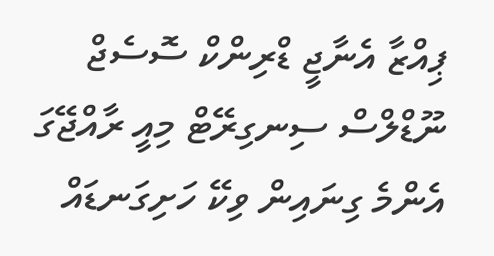ޕިއްޒާ އެނާޖީ ޑްރިންކް ސޮސެޖް ނޫޑްލްސް ސިނގިރޭޓް މިއީ ރާއްޖޭގަ އެންމެ ގިނައިން ވިކޭ ހަށިގަނޑައް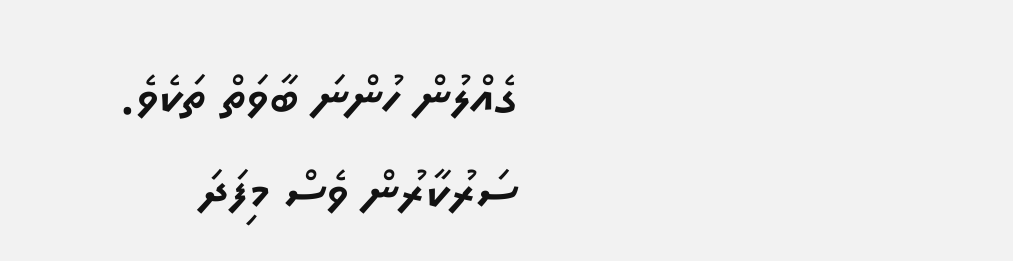ގެއްލުން ހުންނަ ބާވަތް ތަކެވެ. ސަރުކާރުން ވެސް މިފަދަ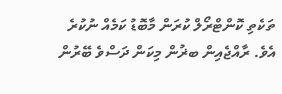ތަކެތި ކޮންޓްރޯލް ކުރަން މާބޮޑު ކަމެއް ނުކުރެ އެވެ. ރާއްޖެއިން ބޜުން މިކަން ދަސްވެ ބޭރުން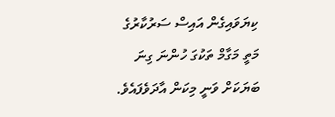ކިޔަވައިގެން އައިސް ސަރުކާރުގެ މަތީ މަގާމް ތަކުގަ ހުންނަ ގިނަ ބަޔަކަށް ވަނީ މިކަން އާދަވެފައެވެ.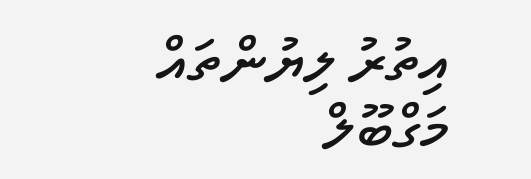އިތުރު ލިޔުންތައް
މަގްބޫލް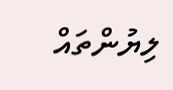ލިޔުންތައް